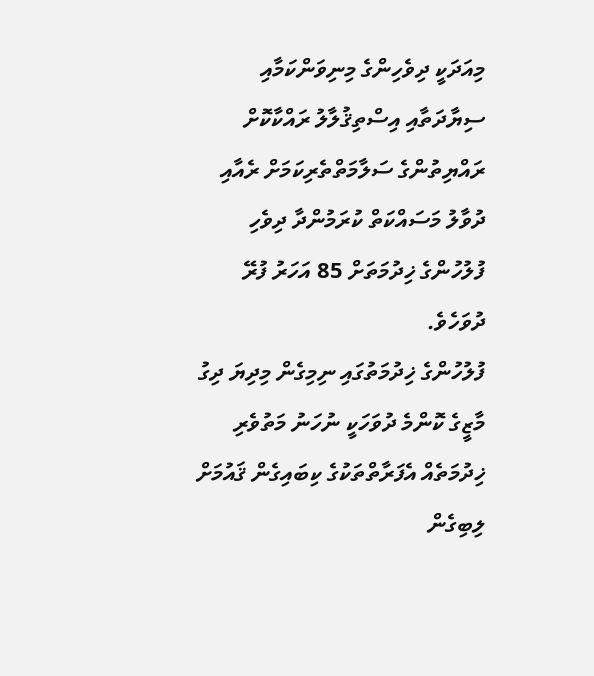މިއަދަކީ ދިވެހިންގެ މިނިވަންކަމާއި ސިޔާދަތާއި އިސްތިޤުލާލު ރައްކާކޮށް ރައްޔިތުންގެ ސަލާމަތްތެރިކަމަށް ރެއާއި ދުވާލު މަސައްކަތް ކުރަމުންދާ ދިވެހި ފުލުހުންގެ ޚިދުމަތަށް 85 އަހަރު ފުރޭ ދުވަހެވެ.
ފުލުހުންގެ ޚިދުމަތުގައި ނިމިގެން މިދިޔަ ދިގު މާޒީގެ ކޮންމެ ދުވަހަކީ ނުހަނު މަތުވެރި ޚިދުމަތެއް އެފަރާތްތަކުގެ ކިބައިގެން ޤައުމަށް ލިބިގެން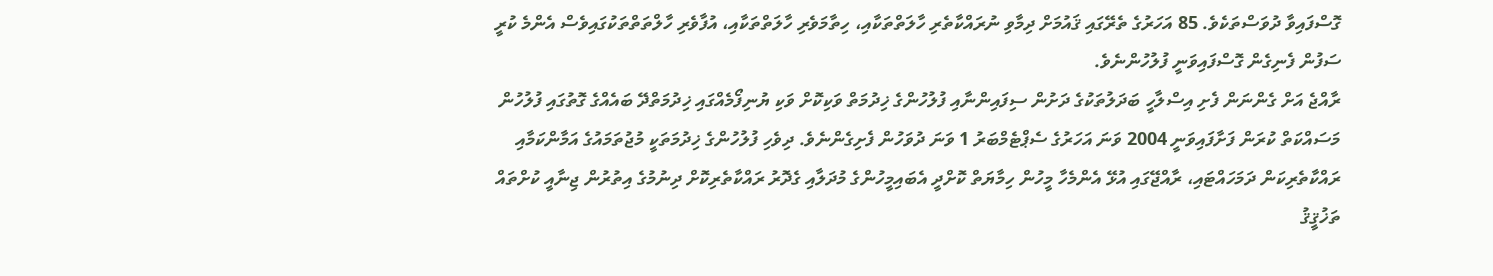ގޮސްފައިވާ ދުވަސްތަކެވެ. 85 އަހަރުގެ ތެރޭގައި ޤައުމަށް ދިމާވި ނުރައްކާތެރި ހާލަތްތަކާއި، ހިތާމަވެރި ހާލަތްތަކާއި، އުފާވެރި ހާލްތަތްތަކުގައިވެސް އެންމެ ކުރީ ސަފުން ފެނިގެން ގޮސްފައިވަނީ ފުލުހުންނެވެ.
ރާއްޖެ އަށް ގެންނަން ފެށި އިސްލާހީ ބަދަލުތަކުގެ ދަށުން ސިފައިންނާއި ފުލުހުންގެ ޚިދުމަތް ވަކިކޮށް ވަކި ޔުނިފޯމެއްގައި ޚިދުމަތްދޭ ބައެއްގެ ގޮތުގައި ފުލުހުން މަސައްކަތް ކުރަން ފަށާފައިވަނީ 2004 ވަނަ އަހަރުގެ ސެޕްޓެމްބަރު 1 ވަނަ ދުވަހުން ފެށިގެންނެވެ. ދިވެހި ފުލުހުންގެ ޚިދުމަތަކީ މުޖުތަމައުގެ އަމާންކަމާއި ރައްކާތެރިކަން ދަމަހައްޓައި، ރާއްޖޭގައި އުޅޭ އެންމެހާ މީހުން ހިމާޔަތް ކޮށްދީ އެބައިމީހުންގެ މުދަލާއި ގެދޮރު ރައްކާތެރިކޮށް ދިނުމުގެ އިތުރުން ޖިނާއީ ކުށްތައް ތަޚުޤީޤު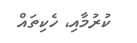ކުރުމާއި، ހެކިތައް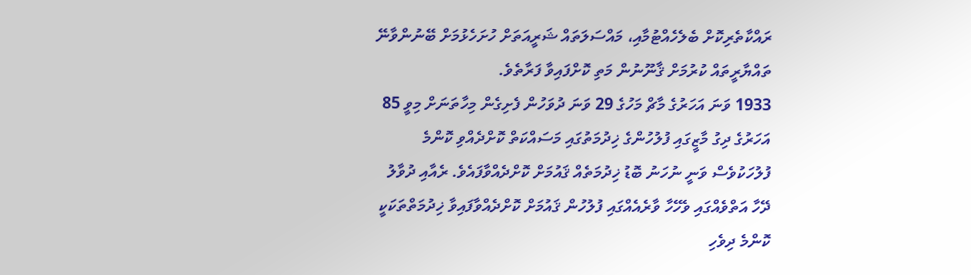ރައްކާތެރިކޮށް ބެލެހެއްޓުމާއި، މައްސަލަތައް ޝަރީއަތަށް ހުށަހެޅުމަށް ބޭނުންވާނޭ ތައްޔާރީތައް ކުރުމަށް ޤާނޫނުން މަތި ކޮށްފައިވާ ފަރާތެވެ.
1933 ވަނަ އަހަރުގެ މާޗް މަހުގެ 29 ވަނަ ދުވަހުން ފެށިގެން މިހާތަނަށް މިވީ 85 އަހަރުގެ ދިގު މާޒީގައި ފުލުހުންގެ ޚިދުމަތުގައި މަސައްކަތް ކޮށްދެއްވި ކޮންމެ ފުލުހަކުވެސް ވަނީ ނުހަނު ބޮޑު ޚިދުމަތެއް ޤައުމަށް ކޮށްދެއްވާފައެވެ. ރެއާއި ދުވާލު ދޭހާ އަތްވެއްގައި ވެހޭހާ ވާރެއެއްގައި ފުލުހުން ޤައުމަށް ކޮށްދެއްވާފައިވާ ޚިދުމަތްތަކަކީ ކޮންމެ ދިވެހި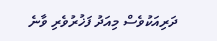ދަރިއަކުވެސް މިއަދު ފަޚުރުވެރި ވާނެ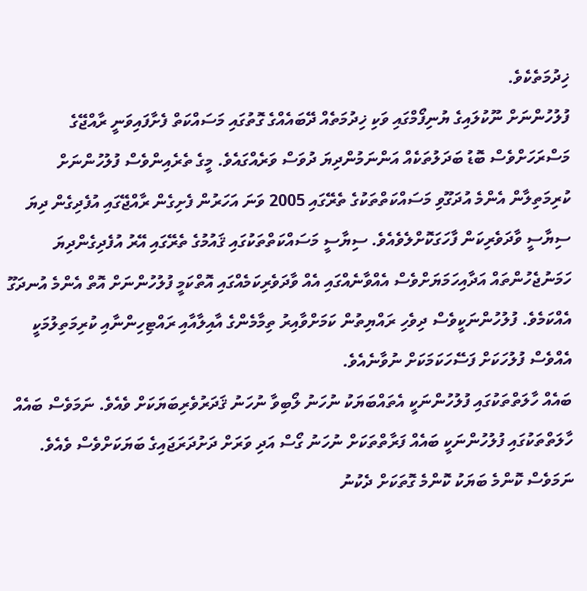ޚިދުމަތެކެވެ.
ފުލުހުންނަށް ނޫކުލައިގެ ޔުނިފޯމްގައި ވަކި ޚިދުމަތެއް ދޭބައެއްގެ ގޮތުގައި މަސައްކަތް ފެށާފައިވަނީ ރާއްޖޭގެ މަސްރަހަށްވެސް ބޮޑު ބަދަލުތަކެއް އަންނަމުންދިޔަ ދުވަސް ވަރެއްގައެވެ. މީގެ ތެރެއިންވެސް ފުލުހުންނަށް ކުރިމަތިލާން އެންމެ އުދަގޫވި މަސައްކަތްތަކުގެ ތެރޭގައި 2005 ވަނަ އަހަރުން ފެށިގެން ރާއްޖޭގައި އުފެދިގެން ދިޔަ ސިޔާސީ ވާދަވެރިކަން ފާހަގަކޮށްލެވެއެވެ. ސިޔާސީ މަސައްކަތްތަކުގައި ޤައުމުގެ ތެރޭގައި އޭރު އުފެދިގެންދިޔަ ހަމަނުޖެހުންތައް އަދާއިހަމަޔަށްވެސް އެއްވާނެއްގައި އެއް ވާދަވެރިކަމެއްގައި އޮތްކަމީ ފުލުހުންނަށް އޮތް އެންމެ އުނދަގޫ އެއްކަމެވެ. ފުލުހުންނަކީވެސް ދިވެހި ރައްޔިތުން ކަމަށްވާއިރު ތިމާމެންގެ އާއިލާއާއި ރައްޓިހިންނާއި ކުރިމަތިލުމަކީ އެއްވެސް ފުލުހަކަށް ފަސޭހަކަމަކަށް ނުވާނެއެވެ.
ބައެއް ހާލަތްތަކުގައި ފުލުހުންނަކީ އެތައްބަޔަކު ނުހަނު ލޯބިވާ ނުހަނު ޤަދަރުވެރިބަޔަކަށް ވެއެވެ. ނަމަވެސް ބައެއް ހާލަތްތަކުގައި ފުލުހުންނަކީ ބައެއް ފަރާތްތަކަށް ނުހަނު ގޯސް އަދި ވަރަށް ދަށުދަރަޖައިގެ ބަޔަކަށްވެސް ވެއެވެ. ނަމަވެސް ކޮންމެ ބަޔަކު ކޮންމެ ގޮތަކަށް ދެކުނު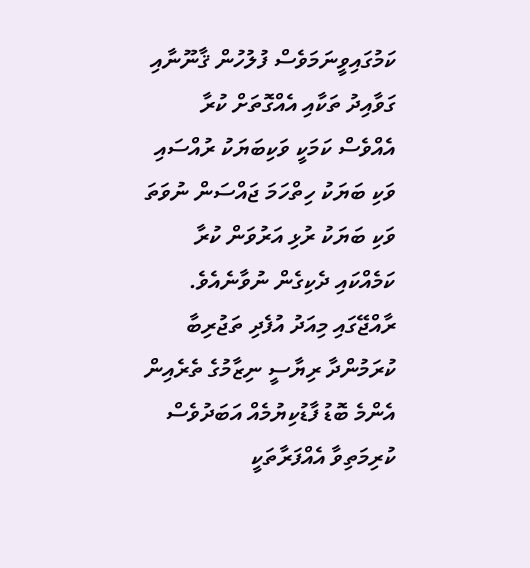ކަމުގައިވީނަމަވެސް ފުލުހުން ޤާނޫނާއި ގަވާއިދު ތަކާއި އެއްގޮތަށް ކުރާ އެއްވެސް ކަމަކީ ވަކިބަޔަކު ރުއްސައި ވަކި ބަޔަކު ހިތްހަމަ ޖައްސަން ނުވަތަ ވަކި ބަޔަކު ރުޅި އަރުވަން ކުރާ ކަމެއްކައި ދެކިގެން ނުވާނެއެވެ.
ރާއްޖޭގައި މިއަދު އުފެދި ތަޖުރިބާ ކުރަމުންދާ ރިޔާސީ ނިޒާމުގެ ތެރެއިން އެންމެ ބޮޑު ފާޑުކިޔުމެއް އަބަދުވެސް ކުރިމަތިވާ އެއްފަރާތަކީ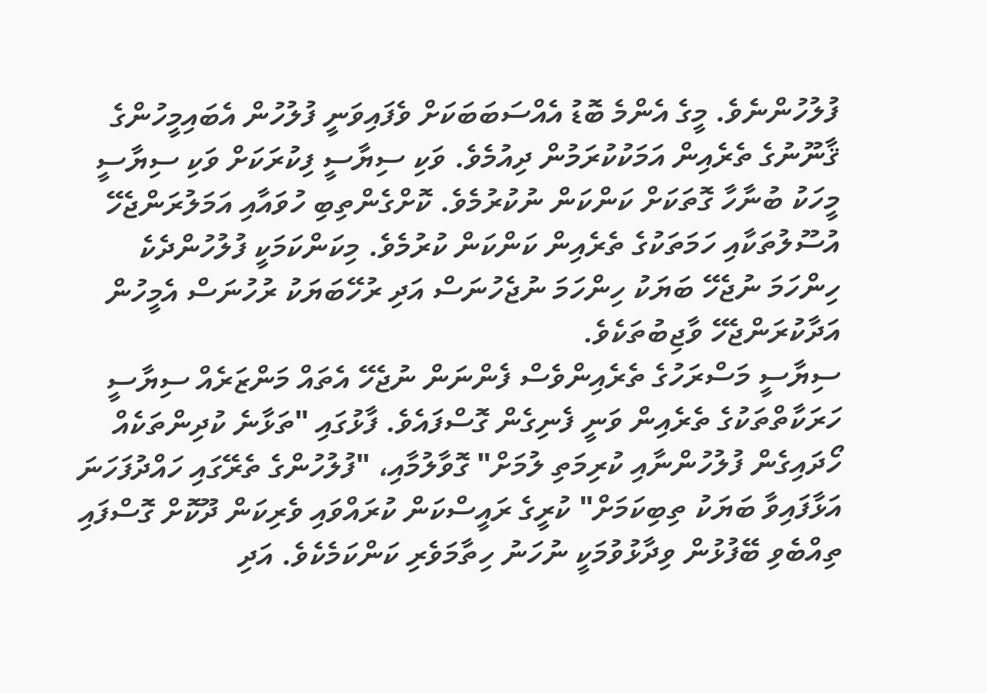ފުލުހުންނެވެ. މީގެ އެންމެ ބޮޑު އެއްސަބަބަކަށް ވެފައިވަނީ ފުލުހުން އެބައިމީހުންގެ ޤާނޫނުގެ ތެރެއިން އަމަކުކުރަމުން ދިއުމެވެ. ވަކި ސިޔާސީ ފިކުރަކަށް ވަކި ސިޔާސީ މީހަކު ބުނާހާ ގޮތަކަށް ކަންކަން ނުކުރުމެވެ. ކޮށްގެންތިބި ހުވައާއި އަމަލުރަންޖެހޭ އުސޫލުތަކާއި ހަމަތަކުގެ ތެރެއިން ކަންކަން ކުރުމެވެ. މިކަންކަމަކީ ފުލުހުންދެކެ ހިންހަމަ ނުޖެހޭ ބަޔަކު ހިންހަމަ ނުޖެހުނަސް އަދި ރުހޭބަޔަކު ރުހުނަސް އެމީހުން އަދާކުރަންޖެހޭ ވާޖިބުތަކެވެ.
ސިޔާސީ މަސްރަހުގެ ތެރެއިންވެސް ފެންނަން ނުޖެހޭ އެތައް މަންޒަރެއް ސިޔާސީ ހަރަކާތްތަކުގެ ތެރެއިން ވަނީ ފެނިގެން ގޮސްފައެވެ. ފާޅުގައި "ތަޅާނެ ކުދިންތަކެއް ހޯދައިގެން ފުލުހުންނާއި ކުރިމަތި ލުމަށް" ގޮވާލުމާއި، "ފުލުހުންގެ ތެރޭގައި ހައްދުފަހަނަ އަޅާފައިވާ ބަޔަކު ތިބިކަމަށް" ކުރީގެ ރައީސްކަން ކުރައްވައި ވެރިކަން ދޫކޮށް ގޮސްފައި ތިއްބެވި ބޭފުޅުން ވިދާޅުވުމަކީ ނުހަނު ހިތާމަވެރި ކަންކަމެކެވެ. އަދި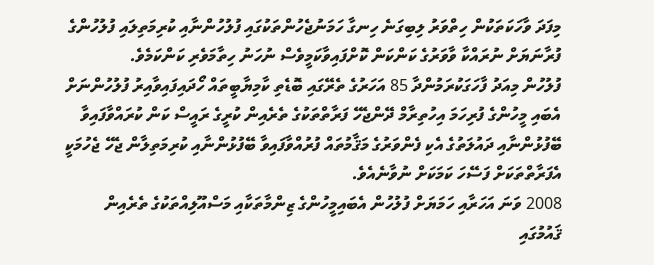މިފަދަ ވާހަކަތަކުން ހިތްވަރު ލިބިގަނެ ހިނގާ ހަމަނުޖެހުންތަކުގައި ފުލުހުންނާއި ކުރިމަތިލައި ފުލުހުންގެ ފުރާނަޔަށް ނުރައްކާ ވާވަރުގެ ކަންކަން ކޮށްފައިވާކަމީވެސް ނުހަނު ހިތާމަވެރި ކަންކަމެވެ.
ފުލުހުން މިއަދު ފާހަގަކުރަމުންދާ 85 އަހަރުގެ ތެރޭގައި ބޮޑެތި ކާމިޔާބީތައް ހޯދައިފައިވާއިރު ފުލުހުންނަށް އެބައި މީހުންގެ ފުރިހަމަ އިހުތިރާމް ދޭންޖެހޭ ފަރާތްތަކުގެ ތެރެއިން ކުރީގެ ރައީސް ކަން ކުރައްވާފައިވާ ބޭފުޅުންނާއި ދައުލަތުގެ އެކި ފެންވަރުގެ މަޤާމުތައް ފުރުއްވާފައިވާ ބޭފުޅުންނާއި ކުރިމަތިލާން ޖެހޭ ޖެހުމަކީ އެފަރާތްތަކަށް ފަސޭހަ ކަމަކަށް ނުވާނެއެވެ.
2008 ވަނަ އަހަރާއި ހަމަޔަށް ފުލުހުން އެބައިމީހުންގެ ޒިންމާތަކާއި މަސްއޫލިއްތަކުގެ ތެރެއިން ޤައުމުގައި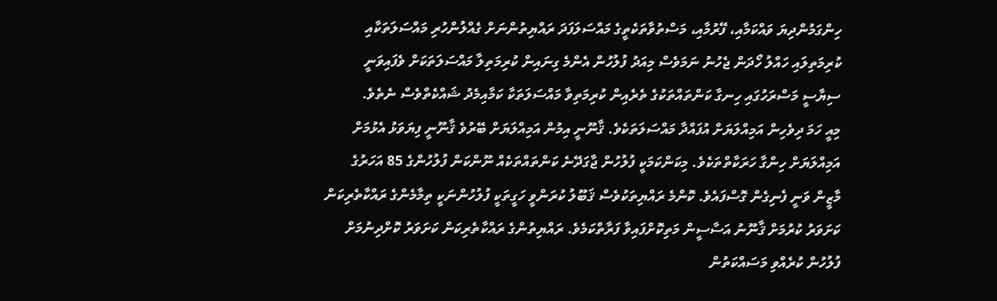ހިންގަމުންދިޔަ ވައްކަމާއި، ފޭރުމާއި، މަސްތުވާތަކެތީގެ މައްސަލަފަދަ ރައްޔިތުންނަށް ގެއްލުންހުރި މައްސަލަތަކާއި ކުރިމަތިލައި ހައްލު ހޯދަން ޖެހުނު ނަމަވެސް މިއަދު ފުލުހުން އެންމެ ގިނައިން ކުރިމަތިލާ މައްސަލަތަކަށް ވެފައިވަނީ ސިޔާސީ މަސްރަހުގައި ހިނގާ ކަންތައްތަކުގެ ތެރެއިން ކުރިމަތިވާ މައްސަލަތަކާ ކަމާއިމެދު ޝައްކެތްވެސް ނެތެވެ.
މިއީ ހަމަ ދިވެހިން އަމިއްލަޔަށް އުފައްދާ މައްސަލަތަކެވެ. ޤާނޫނީ އިމުން އަމިއްލަޔަށް ބޭރުވެ ޤާނޫނީ ފިޔަވަޅު އެޅުމަށް އަމިއްލަޔަށް ހިންގާ ހަރަކާތްތަކެވެ. މިކަންކަމަކީ ފުލުހުން ޖާގަދޭނެ ކަންތައްތަކެއް ނޫންކަން ފުލުހުންގެ 85 އަހަރުގެ މާޒީން ވަނީ ފެނިގެން ގޮސްފައެވެ. ކޮންމެ ރައްޔިތަކުވެސް ޤަބޫލު ކުރަންވީ ހަގީތަކީ ފުލުހުންނަކީ ތިމާމެންގެ ރައްކާތެރިކަން ކަށަވަރު ކުރުމަށް ޤާނޫނު އަސާސީން މަތިކޮށްފައިވާ ފަރާތްކަމެވެ. ރައްޔިތުންގެ ރައްކާތެރިކަން ކަށަވަރު ކޮށްދިނުމަށް ފުލުހުން ކުރެއްވި މަސައްކަތުން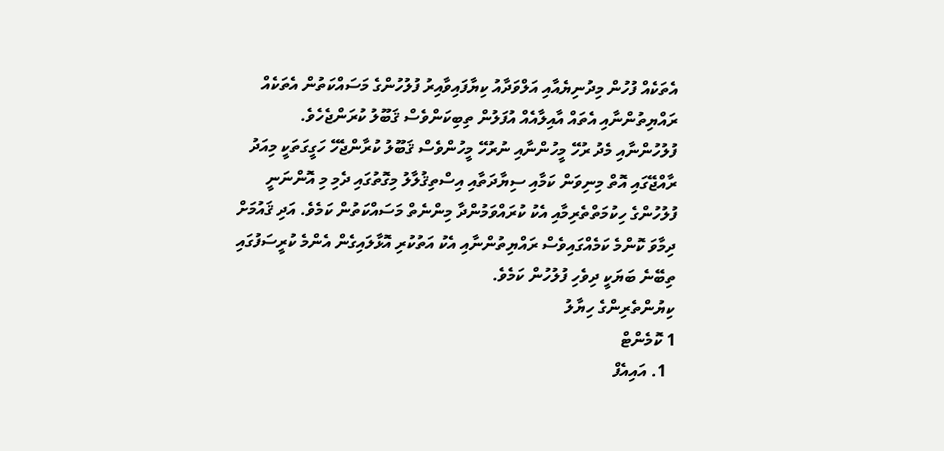އެތަކެއް ފުހުން މިދުނިޔެއާއި އަލްވަދާއު ކިޔާފައިވާއިރު ފުލުހުންގެ މަސައްކަތުން އެތަކެއް ރައްޔިތުންނާއި އެތައް އާއިލާއެއް އުފަލުން ތިބިކަންވެސް ޤަބޫލު ކުރަންޖެހެވެ.
ފުލުހުންނާއި މެދު ރުހޭ މީހުންނާއި ނުރުހޭ މީހުންވެސް ޤަބޫލު ކުރާންޖެހޭ ހަގީގަތަކީ މިއަދު ރާއްޖޭގައި އޮތް މިނިވަން ކަމާއި ސިޔާދަތާއި އިސްތިޤުލާލު މިގޮތުގައި ދެމި މި އޮންނަނީ ފުލުހުންގެ ހިކުމަތްތެރިމާއި އެކު ކުރައްވަމުންދާ މިންނެތް މަސައްކަތުން ކަމެވެ. އަދި ޤައުމަށް ދިމާވަ ކޮންމެ ކަމެއްގައިވެސް ރައްޔިތުންނާއި އެކު އަތުކުރި އޮޅާލައިގެން އެންމެ ކުރީސަފުގައި ތިބޭނެ ބަޔަކީ ދިވެހި ފުލުހުން ކަމެވެ.
ކިޔުންތެރިންގެ ހިޔާލު
1 ކޮމެންޓް
  1. އައިއެފް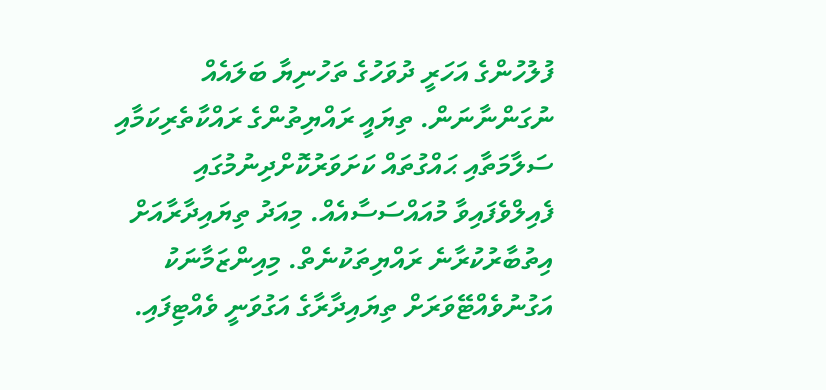ފުލުހުންގެ އަހަރީ ދުވަހުގެ ތަހުނިޔާ ބަލައެއް ނުގަންނާނަން. ތިޔައީ ރައްޔިތުންގެ ރައްކާތެރިކަމާއި ސަލާމަތާއި ޙައްގުތައް ކަށަވަރުކޮށްދިނުމުގައި ފެއިލްވެފައިވާ މުއައްސަސާއެއް. މިއަދު ތިޔައިދާރާއަށް އިތުބާރުކުރާނެ ރައްޔިތަކުނެތް. މިއިންޒަމާނަކު އަގުނުވެއްޓޭވަރަށް ތިޔައިދާރާގެ އަގުވަނީ ވެއްޓިފައި.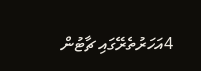4އަހަރުތެރޭގައި ޗާޓުން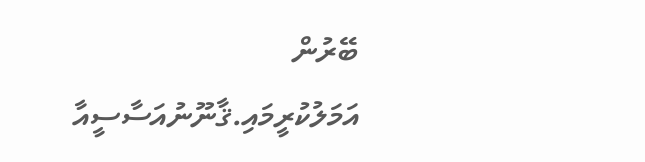ބޭރުން އަމަލުކުރީމައި.ޤާނޫނުއަސާސީއާ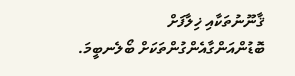ޤާނޫނުތަކާއި ޚިލާފަށް ބޮޑުންއަންގާއެންގުންތަކަށް ބޯލެނބީމަ.